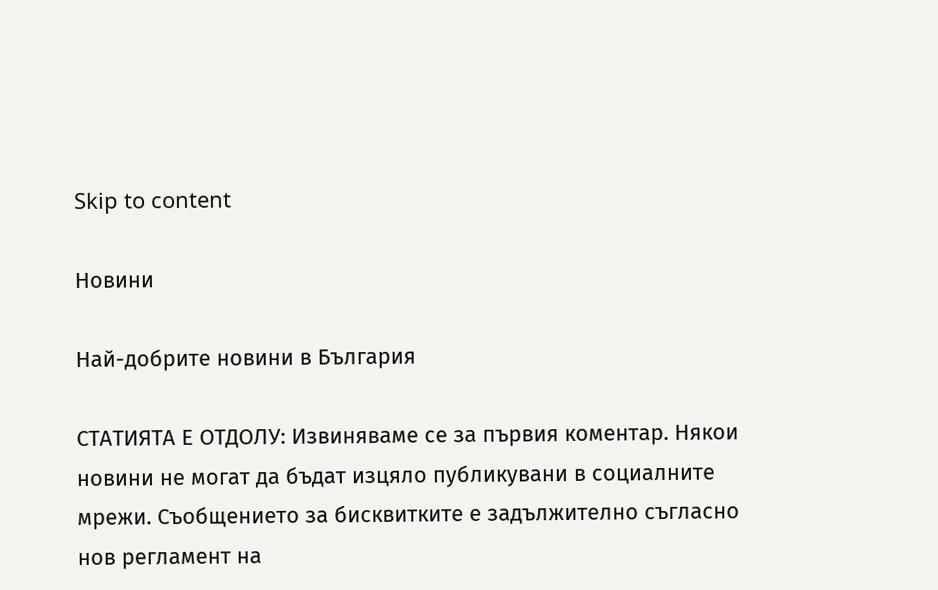Skip to content

Новини

Най-добрите новини в България

СТАТИЯТА Е ОТДОЛУ: Извиняваме се за първия коментар. Някои новини не могат да бъдат изцяло публикувани в социалните мрежи. Съобщението за бисквитките е задължително съгласно нов регламент на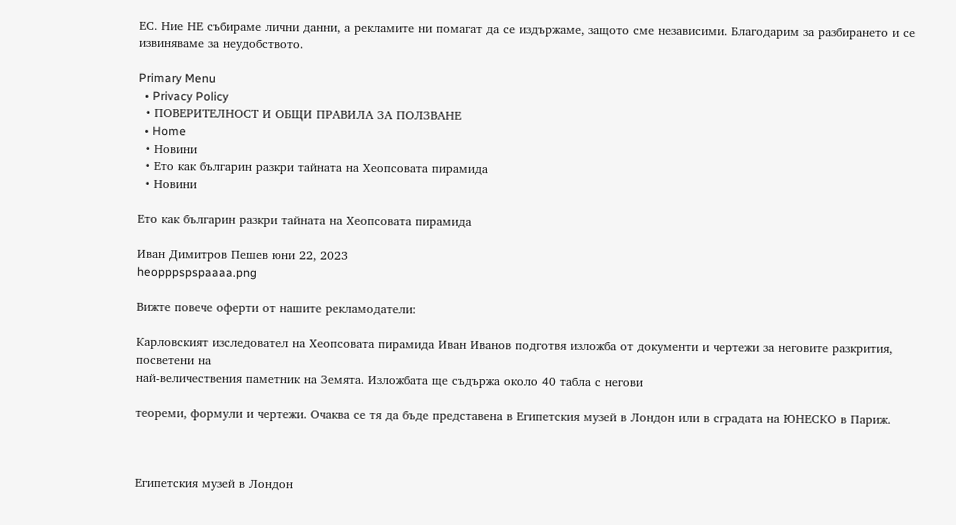ЕС. Ние НЕ събираме лични данни, а рекламите ни помагат да се издържаме, защото сме независими. Благодарим за разбирането и се извиняваме за неудобството.

Primary Menu
  • Privacy Policy
  • ПОВЕРИТЕЛНОСТ И ОБЩИ ПРАВИЛА ЗА ПОЛЗВАНЕ
  • Home
  • Новини
  • Ето как българин разкри тайната на Хеопсовата пирамида
  • Новини

Ето как българин разкри тайната на Хеопсовата пирамида

Иван Димитров Пешев юни 22, 2023
heopppspspaaaa.png

Вижте повече оферти от нашите рекламодатели:

Карловският изследовател на Хеопсовата пирамида Иван Иванов подготвя изложба от документи и чертежи за неговите разкрития, посветени на
най-величествения паметник на Земята. Изложбата ще съдържа около 40 табла с негови

теореми, формули и чертежи. Очаква се тя да бъде представена в Египетския музей в Лондон или в сградата на ЮНЕСКО в Париж.



Египетския музей в Лондон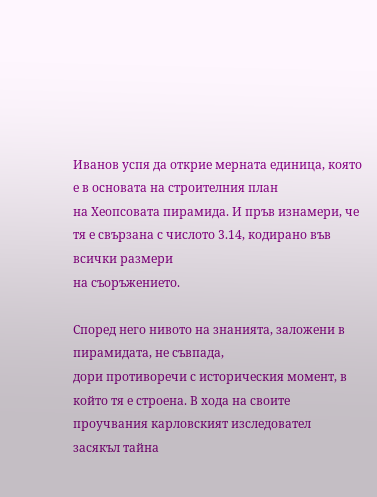Иванов успя да открие мерната единица, която е в основата на строителния план
на Хеопсовата пирамида. И пръв изнамери, че тя е свързана с числото 3.14, кодирано във всички размери
на съоръжението.

Според него нивото на знанията, заложени в пирамидата, не съвпада,
дори противоречи с историческия момент, в който тя е строена. В хода на своите
проучвания карловският изследовател  засякъл тайна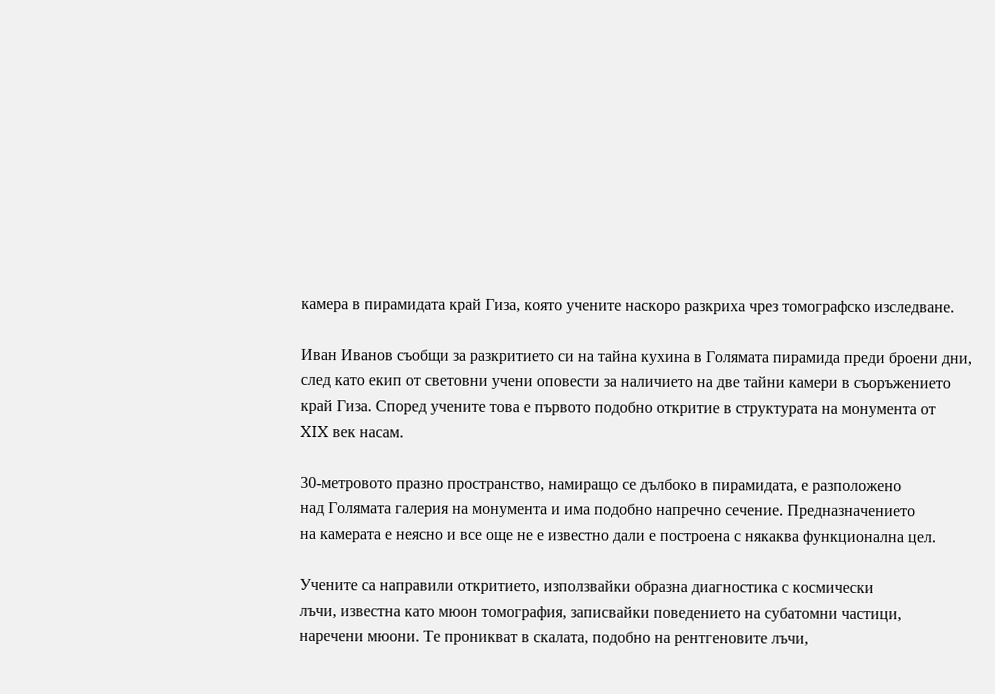камера в пирамидата край Гиза, която учените наскоро разкриха чрез томографско изследване.

Иван Иванов съобщи за разкритието си на тайна кухина в Голямата пирамида преди броени дни,
след като екип от световни учени оповести за наличието на две тайни камери в съоръжението
край Гиза. Според учените това е първото подобно откритие в структурата на монумента от
XIX век насам.

30-метровото празно пространство, намиращо се дълбоко в пирамидата, е разположено
над Голямата галерия на монумента и има подобно напречно сечение. Предназначението
на камерата е неясно и все още не е известно дали е построена с някаква функционална цел.

Учените са направили откритието, използвайки образна диагностика с космически
лъчи, известна като мюон томография, записвайки поведението на субатомни частици,
наречени мюони. Те проникват в скалата, подобно на рентгеновите лъчи,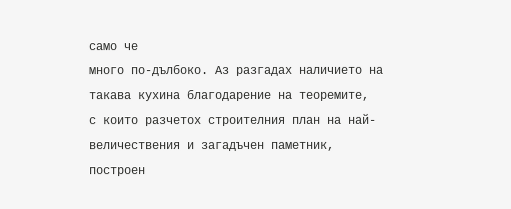само че
много по-дълбоко. Аз разгадах наличието на такава кухина благодарение на теоремите,
с които разчетох строителния план на най-величествения и загадъчен паметник, построен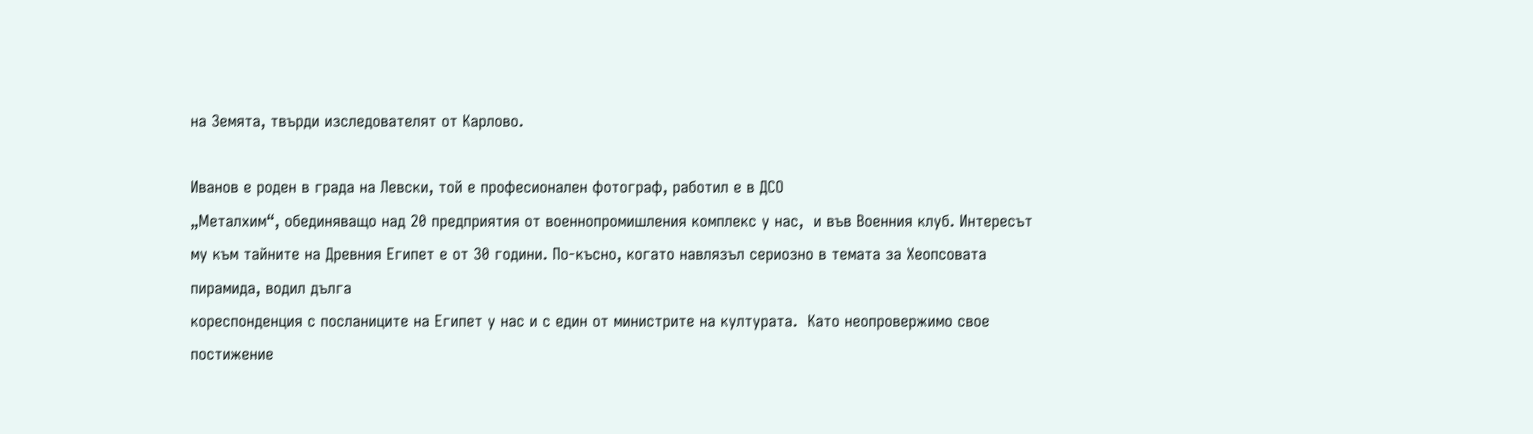на Земята, твърди изследователят от Карлово.

Иванов е роден в града на Левски, той е професионален фотограф, работил е в ДСО
„Металхим“, обединяващо над 20 предприятия от военнопромишления комплекс у нас,  и във Военния клуб. Интересът му към тайните на Древния Египет е от 30 години. По-късно, когато навлязъл сериозно в темата за Хеопсовата пирамида, водил дълга
кореспонденция с посланиците на Египет у нас и с един от министрите на културата.  Като неопровержимо свое постижение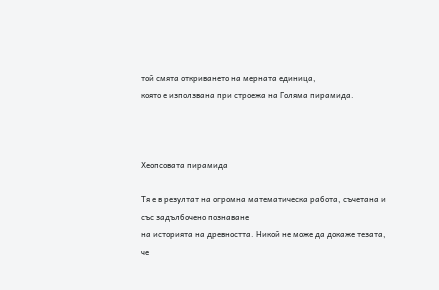той смята откриването на мерната единица,
която е използвана при строежа на Голяма пирамида.



Хеопсовата пирамида

Тя е в резултат на огромна математическа работа, съчетана и със задълбочено познаване
на историята на древността. Никой не може да докаже тезата, че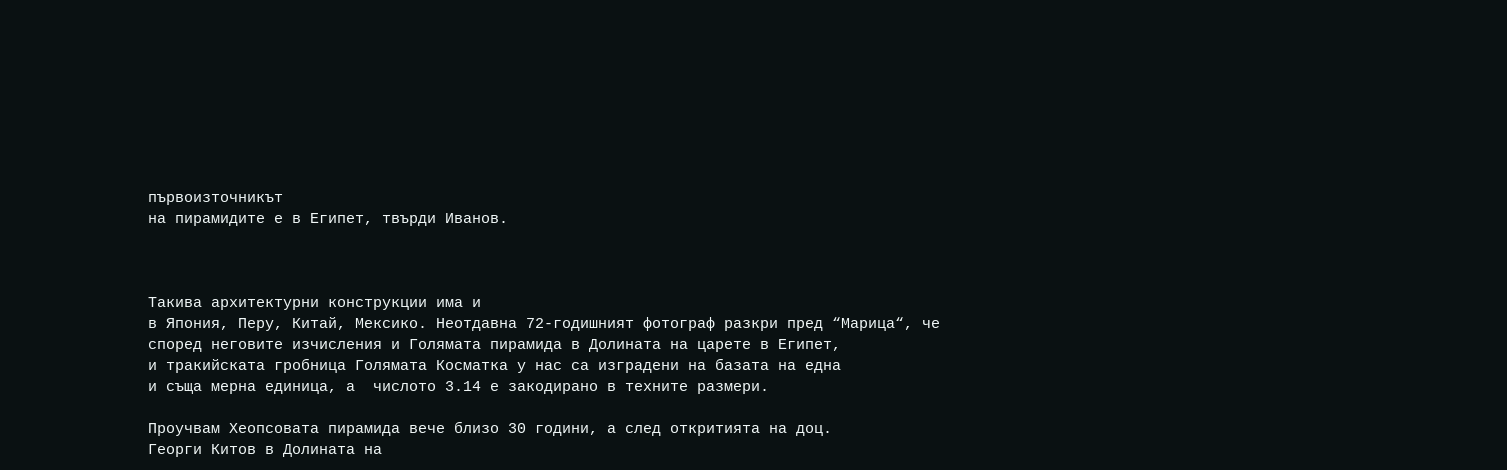първоизточникът
на пирамидите е в Египет, твърди Иванов.



Такива архитектурни конструкции има и
в Япония, Перу, Китай, Мексико. Неотдавна 72-годишният фотограф разкри пред “Марица“, че според неговите изчисления и Голямата пирамида в Долината на царете в Египет,
и тракийската гробница Голямата Косматка у нас са изградени на базата на една
и съща мерна единица, а  числото 3.14 е закодирано в техните размери.

Проучвам Хеопсовата пирамида вече близо 30 години, а след откритията на доц.
Георги Китов в Долината на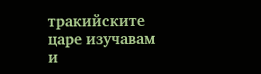тракийските царе изучавам и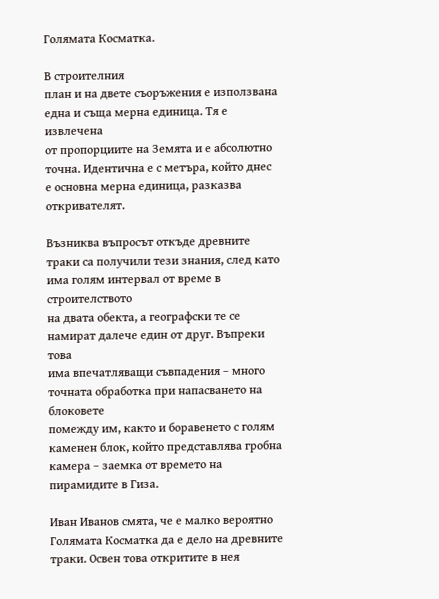Голямата Косматка.

В строителния
план и на двете съоръжения е използвана една и съща мерна единица. Тя е извлечена
от пропорциите на Земята и е абсолютно точна. Идентична е с метъра, който днес
е основна мерна единица, разказва откривателят.

Възниква въпросът откъде древните
траки са получили тези знания, след като има голям интервал от време в строителството
на двата обекта, а географски те се намират далече един от друг. Въпреки това
има впечатляващи съвпадения – много точната обработка при напасването на блоковете
помежду им, както и боравенето с голям каменен блок, който представлява гробна
камера – заемка от времето на пирамидите в Гиза.

Иван Иванов смята, че е малко вероятно Голямата Косматка да е дело на древните
траки. Освен това откритите в нея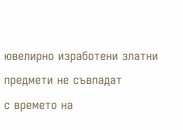ювелирно изработени златни предмети не съвпадат
с времето на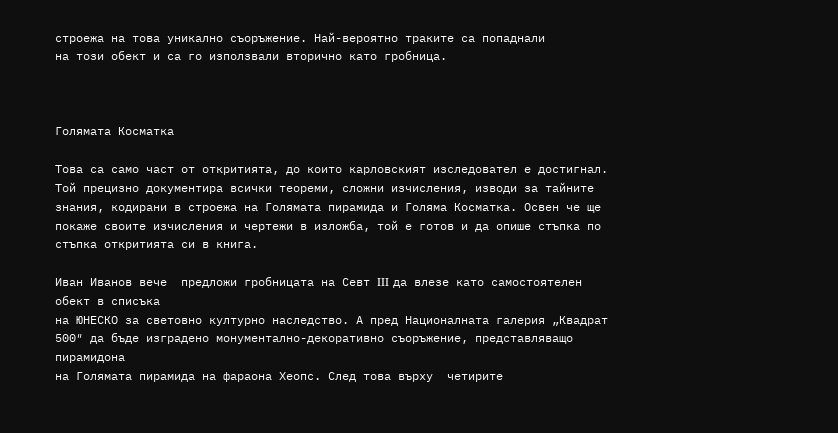строежа на това уникално съоръжение. Най-вероятно траките са попаднали
на този обект и са го използвали вторично като гробница.



Голямата Косматка

Това са само част от откритията, до които карловският изследовател е достигнал.
Той прецизно документира всички теореми, сложни изчисления, изводи за тайните
знания, кодирани в строежа на Голямата пирамида и Голяма Косматка. Освен че ще
покаже своите изчисления и чертежи в изложба, той е готов и да опише стъпка по
стъпка откритията си в книга.

Иван Иванов вече  предложи гробницата на Севт III да влезе като самостоятелен обект в списъка
на ЮНЕСКО за световно културно наследство. А пред Националната галерия „Квадрат
500″ да бъде изградено монументално-декоративно съоръжение, представляващо пирамидона
на Голямата пирамида на фараона Хеопс. След това върху  четирите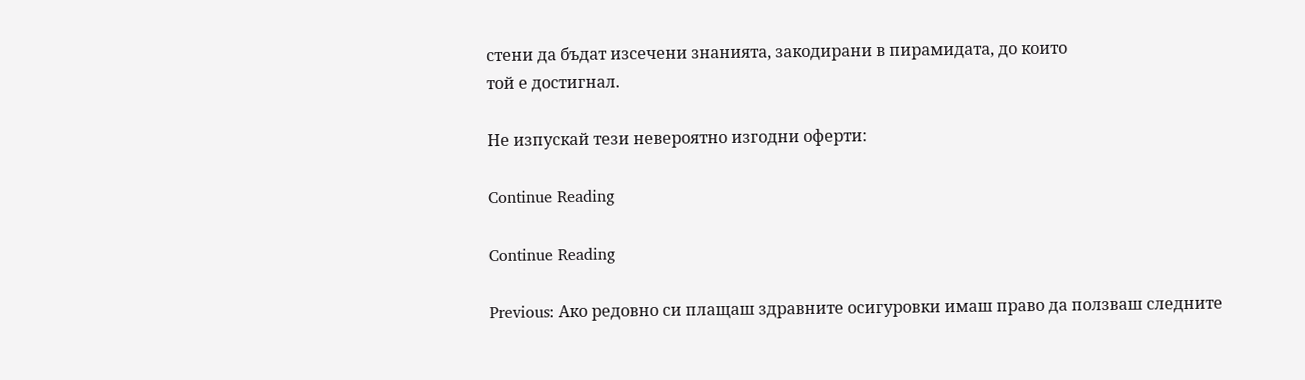стени да бъдат изсечени знанията, закодирани в пирамидата, до които
той е достигнал.

Не изпускай тези невероятно изгодни оферти:

Continue Reading

Continue Reading

Previous: Ако редовно си плащаш здравните осигуровки имаш право да ползваш следните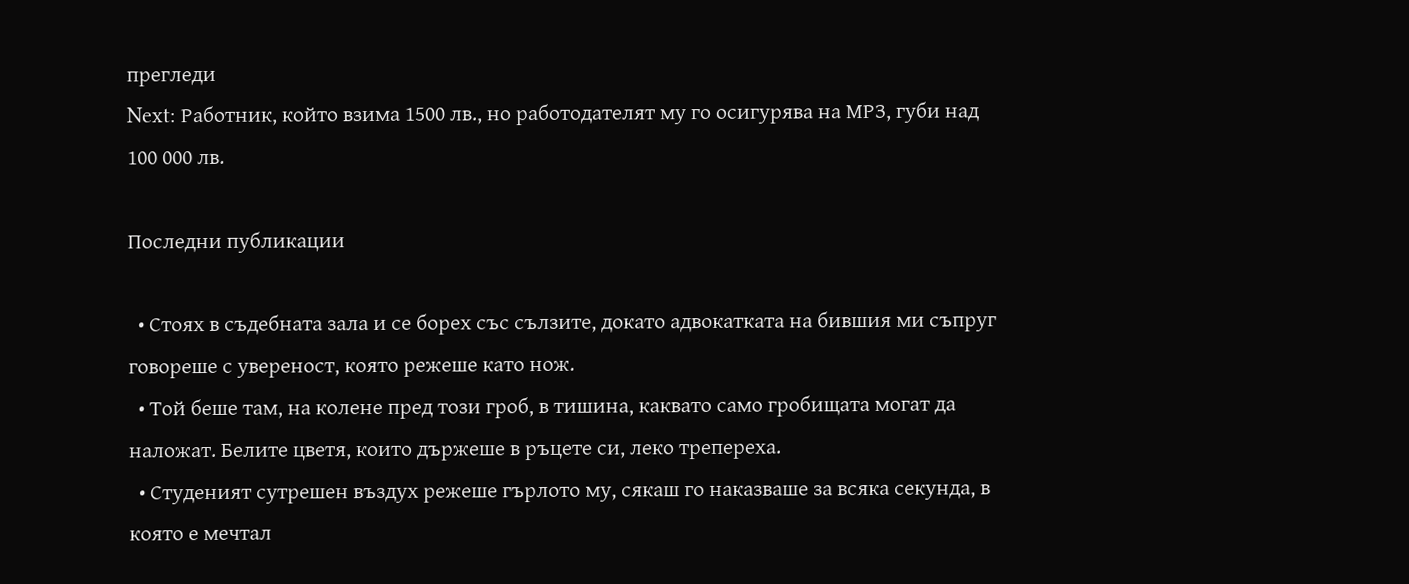прегледи
Next: Работник, който взима 1500 лв., но работодателят му го осигурява на МРЗ, губи над 100 000 лв.

Последни публикации

  • Стоях в съдебната зала и се борех със сълзите, докато адвокатката на бившия ми съпруг говореше с увереност, която режеше като нож.
  • Той беше там, на колене пред този гроб, в тишина, каквато само гробищата могат да наложат. Белите цветя, които държеше в ръцете си, леко трепереха.
  • Студеният сутрешен въздух режеше гърлото му, сякаш го наказваше за всяка секунда, в която е мечтал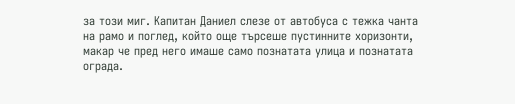за този миг. Капитан Даниел слезе от автобуса с тежка чанта на рамо и поглед, който още търсеше пустинните хоризонти, макар че пред него имаше само познатата улица и познатата ограда.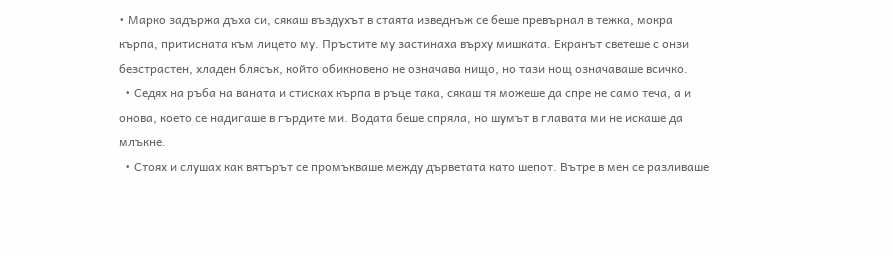• Марко задържа дъха си, сякаш въздухът в стаята изведнъж се беше превърнал в тежка, мокра кърпа, притисната към лицето му. Пръстите му застинаха върху мишката. Екранът светеше с онзи безстрастен, хладен блясък, който обикновено не означава нищо, но тази нощ означаваше всичко.
  • Седях на ръба на ваната и стисках кърпа в ръце така, сякаш тя можеше да спре не само теча, а и онова, което се надигаше в гърдите ми. Водата беше спряла, но шумът в главата ми не искаше да млъкне.
  • Стоях и слушах как вятърът се промъкваше между дърветата като шепот. Вътре в мен се разливаше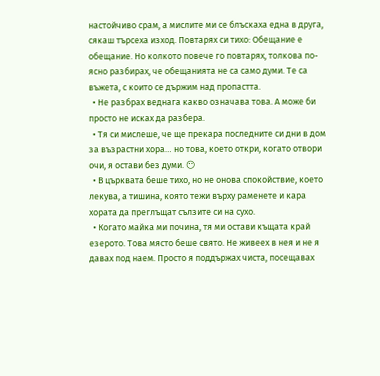настойчиво срам, а мислите ми се блъскаха една в друга, сякаш търсеха изход. Повтарях си тихо: Обещание е обещание. Но колкото повече го повтарях, толкова по-ясно разбирах, че обещанията не са само думи. Те са въжета, с които се държим над пропастта.
  • Не разбрах веднага какво означава това. А може би просто не исках да разбера.
  • Тя си мислеше, че ще прекара последните си дни в дом за възрастни хора… но това, което откри, когато отвори очи, я остави без думи. 😶
  • В църквата беше тихо, но не онова спокойствие, което лекува, а тишина, която тежи върху раменете и кара хората да преглъщат сълзите си на сухо.
  • Когато майка ми почина, тя ми остави къщата край езерото. Това място беше свято. Не живеех в нея и не я давах под наем. Просто я поддържах чиста, посещавах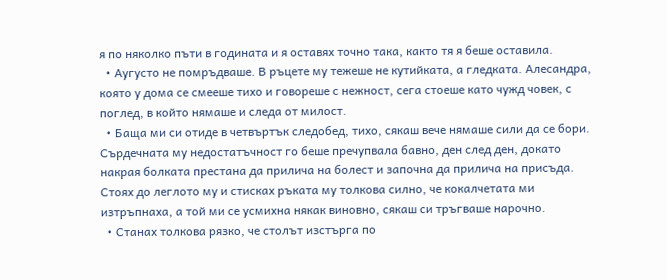я по няколко пъти в годината и я оставях точно така, както тя я беше оставила.
  • Аугусто не помръдваше. В ръцете му тежеше не кутийката, а гледката. Алесандра, която у дома се смееше тихо и говореше с нежност, сега стоеше като чужд човек, с поглед, в който нямаше и следа от милост.
  • Баща ми си отиде в четвъртък следобед, тихо, сякаш вече нямаше сили да се бори. Сърдечната му недостатъчност го беше пречупвала бавно, ден след ден, докато накрая болката престана да прилича на болест и започна да прилича на присъда. Стоях до леглото му и стисках ръката му толкова силно, че кокалчетата ми изтръпнаха, а той ми се усмихна някак виновно, сякаш си тръгваше нарочно.
  • Станах толкова рязко, че столът изстърга по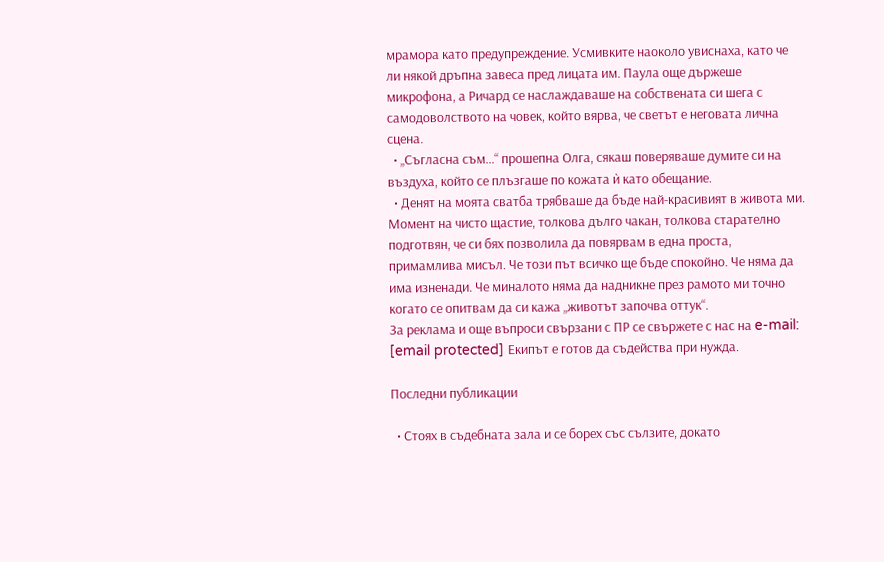мрамора като предупреждение. Усмивките наоколо увиснаха, като че ли някой дръпна завеса пред лицата им. Паула още държеше микрофона, а Ричард се наслаждаваше на собствената си шега с самодоволството на човек, който вярва, че светът е неговата лична сцена.
  • „Съгласна съм…“ прошепна Олга, сякаш поверяваше думите си на въздуха, който се плъзгаше по кожата ѝ като обещание.
  • Денят на моята сватба трябваше да бъде най-красивият в живота ми. Момент на чисто щастие, толкова дълго чакан, толкова старателно подготвян, че си бях позволила да повярвам в една проста, примамлива мисъл. Че този път всичко ще бъде спокойно. Че няма да има изненади. Че миналото няма да надникне през рамото ми точно когато се опитвам да си кажа „животът започва оттук“.
За реклама и още въпроси свързани с ПР се свържете с нас на e-mail: [email protected] Екипът е готов да съдейства при нужда.

Последни публикации

  • Стоях в съдебната зала и се борех със сълзите, докато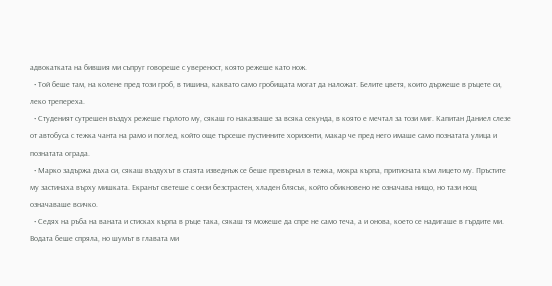адвокатката на бившия ми съпруг говореше с увереност, която режеше като нож.
  • Той беше там, на колене пред този гроб, в тишина, каквато само гробищата могат да наложат. Белите цветя, които държеше в ръцете си, леко трепереха.
  • Студеният сутрешен въздух режеше гърлото му, сякаш го наказваше за всяка секунда, в която е мечтал за този миг. Капитан Даниел слезе от автобуса с тежка чанта на рамо и поглед, който още търсеше пустинните хоризонти, макар че пред него имаше само познатата улица и познатата ограда.
  • Марко задържа дъха си, сякаш въздухът в стаята изведнъж се беше превърнал в тежка, мокра кърпа, притисната към лицето му. Пръстите му застинаха върху мишката. Екранът светеше с онзи безстрастен, хладен блясък, който обикновено не означава нищо, но тази нощ означаваше всичко.
  • Седях на ръба на ваната и стисках кърпа в ръце така, сякаш тя можеше да спре не само теча, а и онова, което се надигаше в гърдите ми. Водата беше спряла, но шумът в главата ми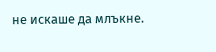не искаше да млъкне.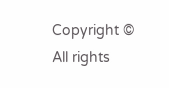Copyright © All rights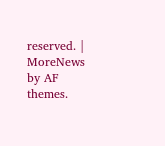reserved. | MoreNews by AF themes.